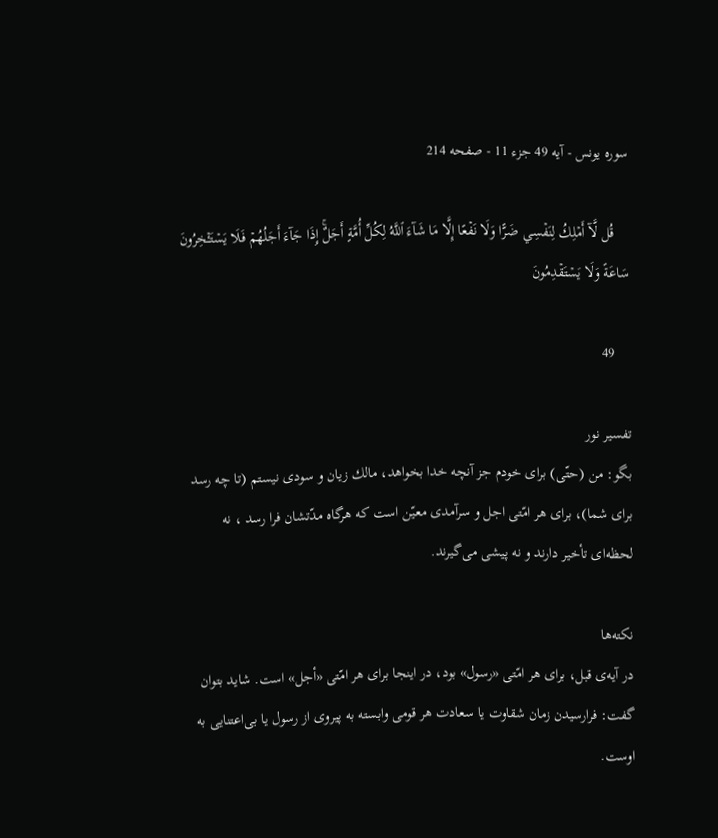سوره یونس - آیه 49 جزء 11 - صفحه 214

    قُل لَّآ أَمۡلِكُ لِنَفۡسِي ضَرًّا وَلَا نَفۡعًا إِلَّا مَا شَآءَ ٱللَّهُ‌ لِكُلِّ أُمَّةٍ أَجَلٌ‌ۚ إِذَا جَآءَ أَجَلُهُمۡ فَلَا يَسۡتَـٔۡخِرُونَ سَاعَةً وَلَا يَسۡتَقۡدِمُونَ

    49

تفسیر نور
بگو: من (حتّى) براى خودم جز آنچه خدا بخواهد، مالك زیان و سودى نیستم (تا چه رسد براى شما)، براى هر امّتى اجل و سرآمدى معیّن است كه هرگاه مدّتشان فرا رسد ، نه لحظه‌اى تأخیر دارند و نه پیشى مى‌گیرند.

نکته‌ها
در آیه‌ى قبل، براى هر امّتى «رسول» بود، در اینجا براى هر امّتى «أجل» است. شاید بتوان گفت: فرارسیدن زمان شقاوت یا سعادت هر قومى وابسته به پیروى از رسول یا بى‌اعتنایى به اوست.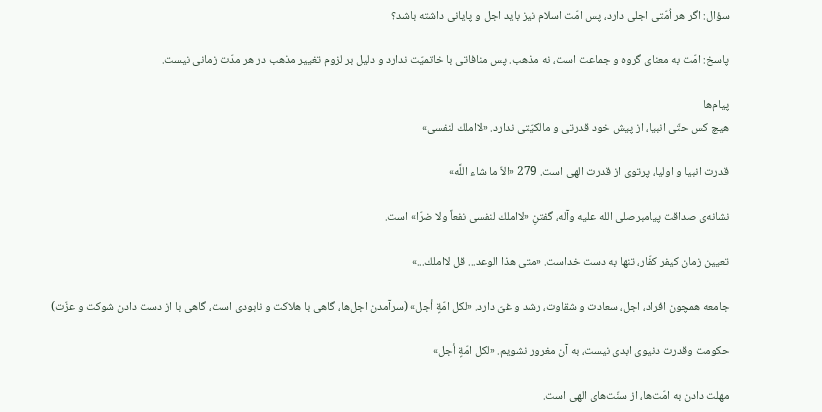سؤال: اگر هر اُمّتى اجلى دارد، پس امّت اسلام نیز باید اجل و پایانى داشته باشد؟

پاسخ: امّت به معناى گروه و جماعت است، نه مذهب. پس منافاتى با خاتمیّت ندارد و دلیل بر لزوم تغییر مذهب در هر مدّت زمانى نیست.

پیام‌ها
هیچ كس حتّى انبیا، از پیش خود قدرتى و مالكیّتى ندارد. «لااملك لنفسى»

قدرت انبیا و اولیا، پرتوى از قدرت الهى است. 279 «الاّ ما شاء اللَّه»

نشانه‌ى صداقت پیامبرصلى الله علیه وآله، گفتنِ «لااملك لنفسى نفعاً ولا ضرّا» است.

تعیین زمان كیفر كفّار، تنها به دست خداست. «متى هذا الوعد... قل لااملك...»

جامعه همچون افراد، اجل، سعادت و شقاوت، رشد و غىّ دارد. «لكل امّةٍ أجل» (سرآمدن اجل‌ها، گاهى با هلاكت و نابودى است، گاهى با از دست دادن شوكت و عزّت)

حكومت وقدرت دنیوى ابدى نیست، به آن مغرور نشویم. «لكل امّةٍ أجل»

مهلت دادن به امّت‌ها، از سنّت‌هاى الهى است.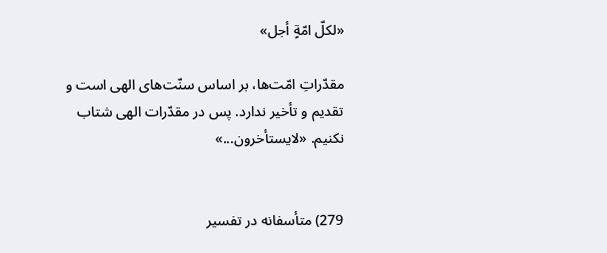«لكلّ امّةٍ أجل»

مقدّراتِ امّت‌ها، بر اساس سنّت‌هاى الهى است و تقدیم و تأخیر ندارد. پس در مقدّرات الهى شتاب نكنیم. «لایستأخرون...»


279) متأسفانه در تفسیر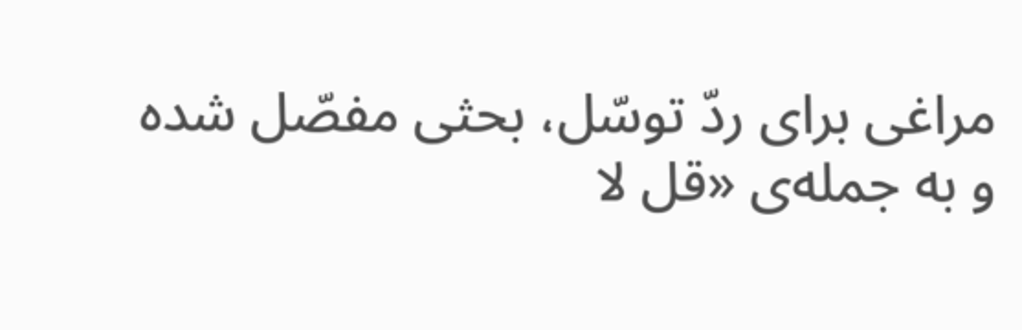مراغى براى ردّ توسّل، بحثى مفصّل شده و به جمله‌ى «قل لا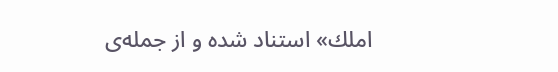املك» استناد شده و از جمله‌ى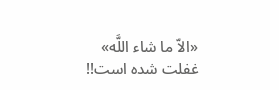«الاّ ما شاء اللَّه» غفلت شده است!!